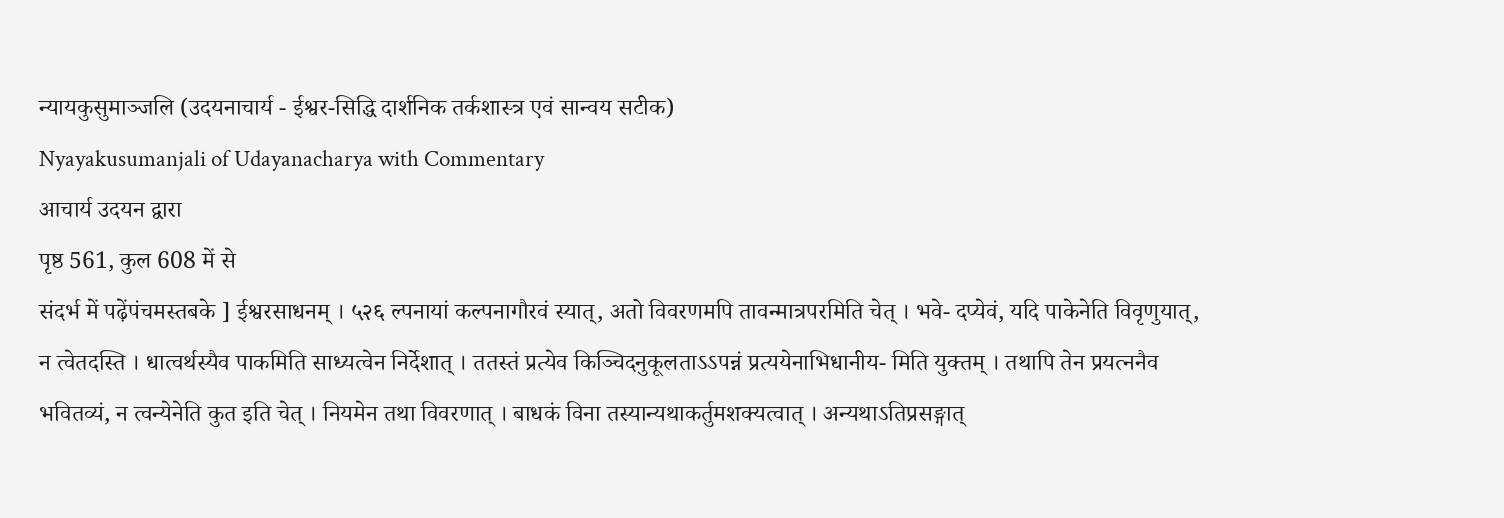न्यायकुसुमाञ्जलि (उदयनाचार्य - ईश्वर-सिद्धि दार्शनिक तर्कशास्त्र एवं सान्वय सटीक)
Nyayakusumanjali of Udayanacharya with Commentary
आचार्य उदयन द्वारा
पृष्ठ 561, कुल 608 में से
संदर्भ में पढ़ेंपंचमस्तबके ] ईश्वरसाधनम् । ५२६ ल्पनायां कल्पनागौरवं स्यात्, अतो विवरणमपि तावन्मात्रपरमिति चेत् । भवे- दप्येवं, यदि पाकेनेति विवृणुयात्, न त्वेतदस्ति । धात्वर्थस्यैव पाकमिति साध्यत्वेन निर्देशात् । ततस्तं प्रत्येव किञ्चिदनुकूलताऽऽपन्नं प्रत्ययेनाभिधानीय- मिति युक्तम् । तथापि तेन प्रयत्ननैव भवितव्यं, न त्वन्येनेति कुत इति चेत् । नियमेन तथा विवरणात् । बाधकं विना तस्यान्यथाकर्तुमशक्यत्वात् । अन्यथाऽतिप्रसङ्गात्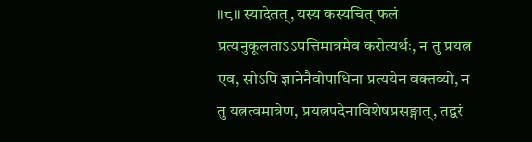॥८॥ स्यादेतत्, यस्य कस्यचित् फलं प्रत्यनुकूलताऽऽपत्तिमात्रमेव करोत्यर्थः, न तु प्रयत्न एव, सोऽपि ज्ञानेनैवोपाधिना प्रत्ययेन वक्तव्यो, न तु यत्नत्वमात्रेण, प्रयत्नपदेनाविशेषप्रसङ्गात्, तद्वरं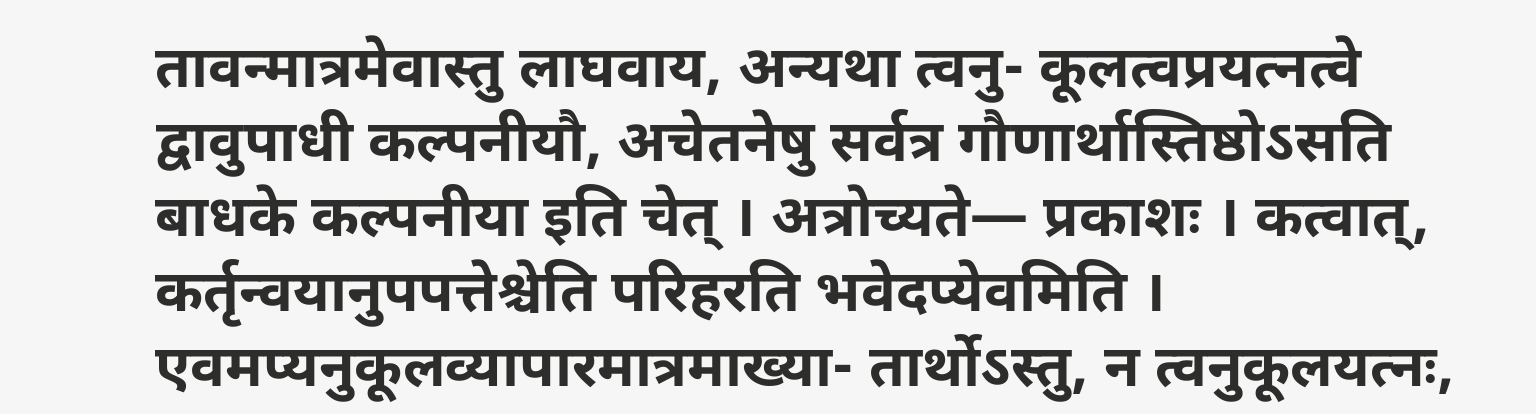तावन्मात्रमेवास्तु लाघवाय, अन्यथा त्वनु- कूलत्वप्रयत्नत्वे द्वावुपाधी कल्पनीयौ, अचेतनेषु सर्वत्र गौणार्थास्तिष्ठोऽसति बाधके कल्पनीया इति चेत् । अत्रोच्यते— प्रकाशः । कत्वात्, कर्तृन्वयानुपपत्तेश्चेति परिहरति भवेदप्येवमिति । एवमप्यनुकूलव्यापारमात्रमाख्या- तार्थोऽस्तु, न त्वनुकूलयत्नः,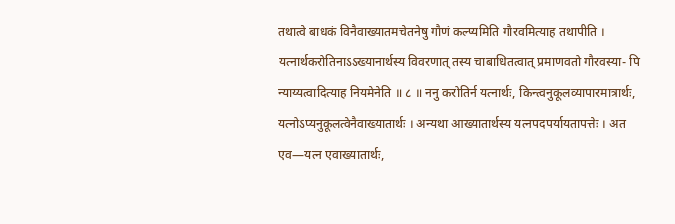तथात्वे बाधकं विनैवाख्यातमचेतनेषु गौणं कल्प्यमिति गौरवमित्याह तथापीति । यत्नार्थकरोतिनाऽऽख्यानार्थस्य विवरणात् तस्य चाबाधितत्वात् प्रमाणवतो गौरवस्या- पि न्याय्यत्वादित्याह नियमेनेति ॥ ८ ॥ ननु करोतिर्न यत्नार्थः, किन्त्वनुकूलव्यापारमात्रार्थः, यत्नोऽप्यनुकूलत्वेनैवाख्यातार्थः । अन्यथा आख्यातार्थस्य यत्नपदपर्यायतापत्तेः । अत एव—यत्न एवाख्यातार्थः,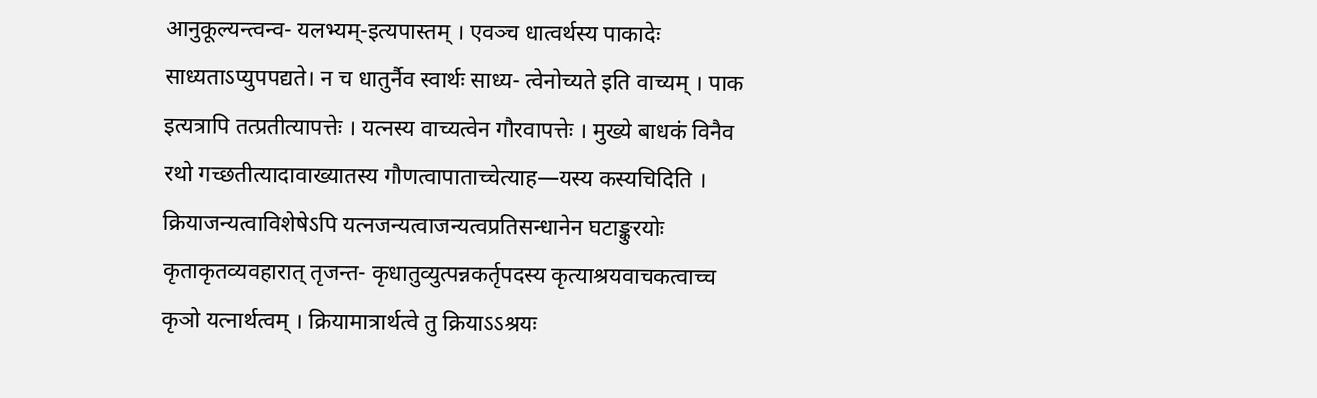आनुकूल्यन्त्वन्व- यलभ्यम्-इत्यपास्तम् । एवञ्च धात्वर्थस्य पाकादेः साध्यताऽप्युपपद्यते। न च धातुर्नैव स्वार्थः साध्य- त्वेनोच्यते इति वाच्यम् । पाक इत्यत्रापि तत्प्रतीत्यापत्तेः । यत्नस्य वाच्यत्वेन गौरवापत्तेः । मुख्ये बाधकं विनैव रथो गच्छतीत्यादावाख्यातस्य गौणत्वापाताच्चेत्याह—यस्य कस्यचिदिति । क्रियाजन्यत्वाविशेषेऽपि यत्नजन्यत्वाजन्यत्वप्रतिसन्धानेन घटाङ्कुरयोः कृताकृतव्यवहारात् तृजन्त- कृधातुव्युत्पन्नकर्तृपदस्य कृत्याश्रयवाचकत्वाच्च कृञो यत्नार्थत्वम् । क्रियामात्रार्थत्वे तु क्रियाऽऽश्रयः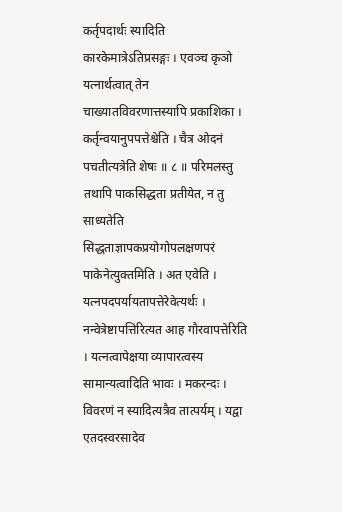कर्तृपदार्थः स्यादिति कारकेमात्रेऽतिप्रसङ्गः । एवञ्च कृञो यत्नार्थत्वात् तेन चाख्यातविवरणात्तस्यापि प्रकाशिका । कर्तृन्वयानुपपत्तेश्चेति । चैत्र ओदनं पचतीत्यत्रेति शेषः ॥ ८ ॥ परिमलस्तु तथापि पाकसिद्धता प्रतीयेत, न तु साध्यतेति सिद्धताज्ञापकप्रयोगोपलक्षणपरं पाकेनेत्युक्तमिति । अत एवेति । यत्नपदपर्यायतापत्तेरेवेत्यर्थः । नन्वेत्रेष्टापत्तिरित्यत आह गौरवापत्तेरिति । यत्नत्वापेक्षया व्यापारत्वस्य सामान्यत्वादिति भावः । मकरन्दः । विवरणं न स्यादित्यत्रैव तात्पर्यम् । यद्वा एतदस्वरसादेव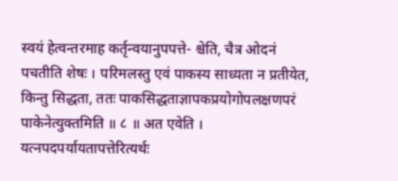स्वयं हेत्वन्तरमाह कर्तृन्वयानुपपत्ते- श्चेति, चैत्र ओदनं पचतीति शेषः । परिमलस्तु एवं पाकस्य साध्यता न प्रतीयेत, किन्तु सिद्धता, ततः पाकसिद्धताज्ञापकप्रयोगोपलक्षणपरं पाकेनेत्युक्तमिति ॥ ८ ॥ अत एवेति । यत्नपदपर्यायतापत्तेरित्यर्थः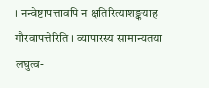। नन्वेष्टापत्तावपि न क्षतिरित्याशङ्कयाह गौरवापत्तेरिति । व्यापारस्य सामान्यतया लघुत्व-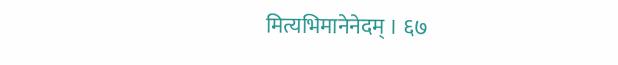मित्यभिमानेनेदम् । ६७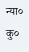न्या० कु०